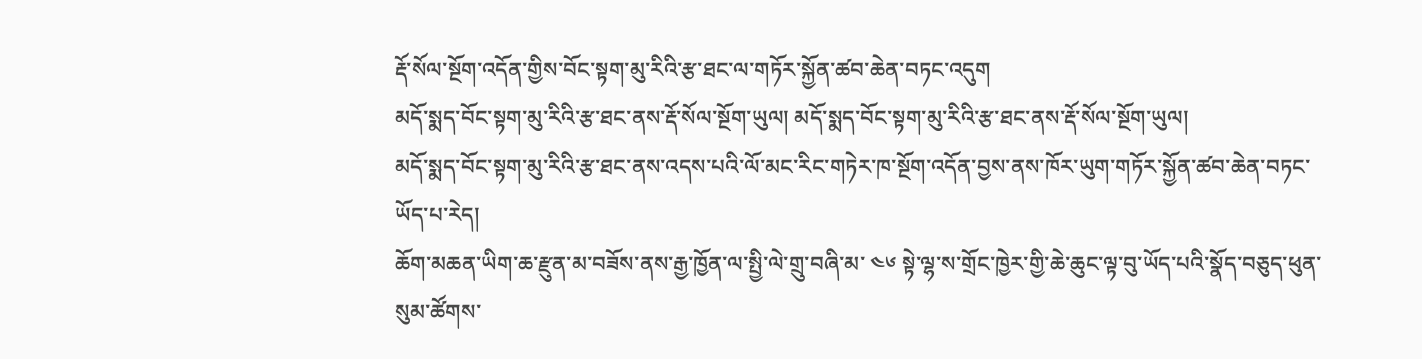རྡོ་སོལ་སྔོག་འདོན་གྱིས་བོང་སྟག་མུ་རིའི་རྩ་ཐང་ལ་གཏོར་སྐྱོན་ཚབ་ཆེན་བཏང་འདུག
མདོ་སྨད་བོང་སྟག་མུ་རིའི་རྩ་ཐང་ནས་རྡོ་སོལ་སྔོག་ཡུལ། མདོ་སྨད་བོང་སྟག་མུ་རིའི་རྩ་ཐང་ནས་རྡོ་སོལ་སྔོག་ཡུལ།
མདོ་སྨད་བོང་སྟག་མུ་རིའི་རྩ་ཐང་ནས་འདས་པའི་ལོ་མང་རིང་གཏེར་ཁ་སྔོག་འདོན་བྱས་ནས་ཁོར་ཡུག་གཏོར་སྐྱོན་ཚབ་ཆེན་བཏང་ཡོད་པ་རེད།
ཆོག་མཆན་ཡིག་ཆ་རྫུན་མ་བཟོས་ནས་རྒྱ་ཁྱོན་ལ་སྤྱི་ལེ་གྲུ་བཞི་མ་ ༤༦ སྟེ་ལྷ་ས་གྲོང་ཁྱེར་གྱི་ཆེ་ཆུང་ལྟ་བུ་ཡོད་པའི་སྣོད་བཅུད་ཕུན་སུམ་ཚོགས་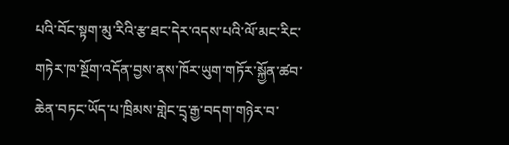པའི་བོང་སྟག་མུ་རིའི་རྩ་ཐང་དེར་འདས་པའི་ལོ་མང་རིང་གཏེར་ཁ་སྔོག་འདོན་བྱས་ནས་ཁོར་ཡུག་གཏོར་སྐྱོན་ཚབ་ཆེན་བཏང་ཡོད་པ་ཁྲིམས་གླེང་དྲྭ་རྒྱ་བདག་གཉེར་བ་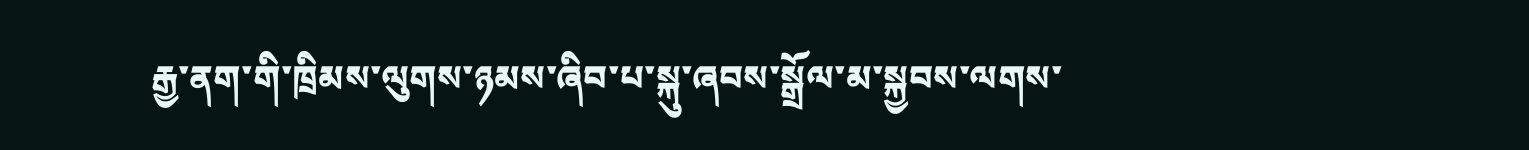རྒྱ་ནག་གི་ཁྲིམས་ལུགས་ཉམས་ཞིབ་པ་སྐུ་ཞབས་སྒྲོལ་མ་སྐྱབས་ལགས་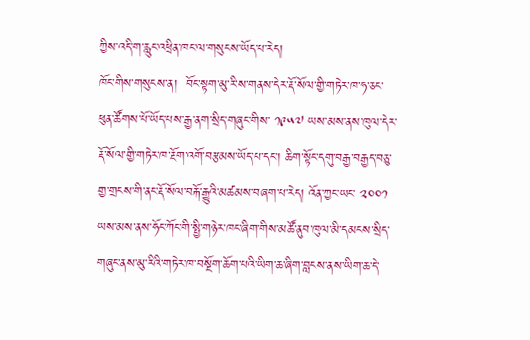ཀྱིས་འདི་ག་རླུང་འཕྲིན་ཁང་ལ་གསུངས་ཡོད་པ་རེད།
ཁོང་གིས་གསུངས་ན།  བོང་སྟག་མུ་རི་ས་གནས་དེར་རྡོ་སོལ་གྱི་གཏེར་ཁ་ཧ་ཅང་ཕུན་ཚོགས་པོ་ཡོད་པས་རྒྱ་ནག་སྲིད་གཞུང་གིས་ ༡༩༥༧ ཡས་མས་ནས་ཁུལ་དེར་རྡོ་སོལ་གྱི་གཏེར་ཁ་རྔོག་འགོ་བརྩམས་ཡོད་པ་དང་། ཆིག་སྟོང་དགུ་བརྒྱ་བརྒྱད་བཅུ་གྱ་གྲངས་གི་ནང་རྡོ་སོལ་བརྐོ་རྒྱུའི་མཚམས་བཞག་པ་རེད། འོན་ཀྱང་ཡང་ ༢༠༠༡ ཡས་མས་ནས་ཧོང་ཀོང་གི་སྤྱི་གཉེར་ཁང་ཞིག་གིས་མཚོ་ནུབ་ཁུལ་མི་དམངས་སྲིད་གཞུང་ནས་མུ་རིའི་གཏེར་ཁ་བསྔོག་ཆོག་པའི་ཡིག་ཆ་ཞིག་བླངས་ནས་ཡིག་ཆ་དེ་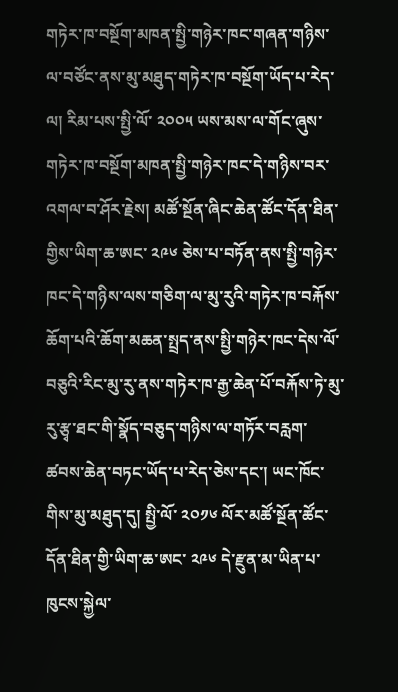གཏེར་ཁ་བསྔོག་མཁན་སྤྱི་གཉེར་ཁང་གཞན་གཉིས་ལ་བཙོང་ནས་མུ་མཐུད་གཏེར་ཁ་བསྔོག་ཡོད་པ་རེད་ལ། རིམ་པས་སྤྱི་ལོ་ ༢༠༠༥ ཡས་མས་ལ་གོང་ཞུས་གཏེར་ཁ་བསྔོག་མཁན་སྤྱི་གཉེར་ཁང་དེ་གཉིས་བར་འགལ་བ་ཤོར་རྗེས། མཚོ་སྔོན་ཞིང་ཆེན་ཚོང་དོན་ཐིན་གྱིས་ཡིག་ཆ་ཨང་ ༢༩༦ ཅེས་པ་བཏོན་ནས་སྤྱི་གཉེར་ཁང་དེ་གཉིས་ལས་གཅིག་ལ་མུ་རུའི་གཏེར་ཁ་བརྐོས་ཆོག་པའི་ཆོག་མཆན་སྤྲད་ནས་སྤྱི་གཉེར་ཁང་དེས་ལོ་བཅུའི་རིང་མུ་རུ་ནས་གཏེར་ཁ་རྒྱ་ཆེན་པོ་བརྐོས་ཏེ་མུ་རུ་རྩྭ་ཐང་གི་སྣོད་བཅུད་གཉིས་ལ་གཏོར་བརླག་ཚབས་ཆེན་བཏང་ཡོད་པ་རེད་ཅེས་དང་། ཡང་ཁོང་གིས་མུ་མཐུད་དུ། སྤྱི་ལོ་ ༢༠༡༦ ལོར་མཚོ་སྔོན་ཚོང་དོན་ཐིན་གྱི་ཡིག་ཆ་ཨང་ ༢༩༦ དེ་རྫུན་མ་ཡིན་པ་ཁུངས་སྐྱེལ་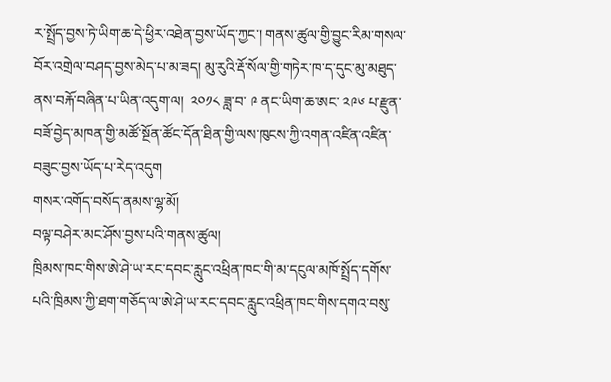ར་སྤྲོད་བྱས་ཏེ་ཡིག་ཆ་དེ་ཕྱིར་འཐེན་བྱས་ཡོད་ཀྱང་། གནས་ཚུལ་གྱི་བྱུང་རིམ་གསལ་བོར་འགྲེལ་བཤད་བྱས་མེད་པ་མ་ཟད། མུ་རུའི་རྡོ་སོལ་གྱི་གཏེར་ཁ་ད་དུང་མུ་མཐུད་ནས་བརྐོ་བཞིན་པ་ཡིན་འདུག་ལ།  ༢༠༡༨ ཟླ་བ་ ༩ ནང་ཡིག་ཆ་ཨང་ ༢༩༦ པ་རྫུན་བཟོ་བྱེད་མཁན་གྱི་མཚོ་སྔོན་ཚོང་དོན་ཐིན་གྱི་ལས་ཁུངས་ཀྱི་འགན་འཛིན་འཛིན་བཟུང་བྱས་ཡོད་པ་རེད་འདུག
གསར་འགོད་བསོད་ནམས་ལྷ་མོ།
བལྟ་བཤེར་མང་ཤོས་བྱས་པའི་གནས་ཚུལ།
ཁྲིམས་ཁང་གིས་ཨེ་ཤེ་ཡ་རང་དབང་རླུང་འཕྲིན་ཁང་གི་མ་དངུལ་མཁོ་སྤྲོད་དགོས་པའི་ཁྲིམས་ཀྱི་ཐག་གཅོད་ལ་ཨེ་ཤེ་ཡ་རང་དབང་རླུང་འཕྲིན་ཁང་གིས་དགའ་བསུ་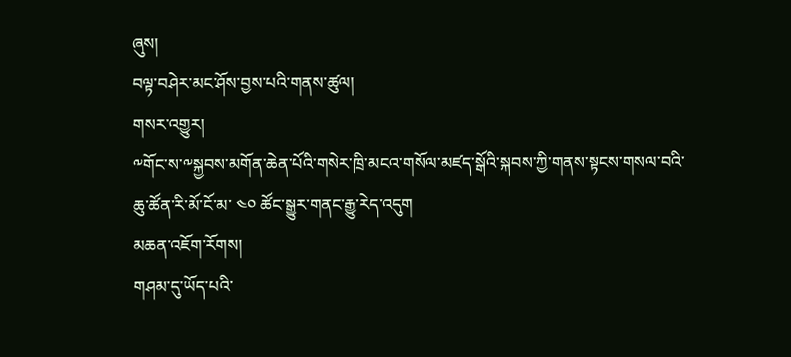ཞུས།
བལྟ་བཤེར་མང་ཤོས་བྱས་པའི་གནས་ཚུལ།
གསར་འགྱུར།
༸གོང་ས་༸སྐྱབས་མགོན་ཆེན་པོའི་གསེར་ཁྲི་མངའ་གསོལ་མཛད་སྒོའི་སྐབས་ཀྱི་གནས་སྟངས་གསལ་བའི་ཆུ་ཚོན་རི་མོ་ངོ་མ་ ༤༠ ཚོང་སྒྱུར་གནང་རྒྱུ་རེད་འདུག
མཆན་འཇོག་རོགས།
གཤམ་དུ་ཡོད་པའི་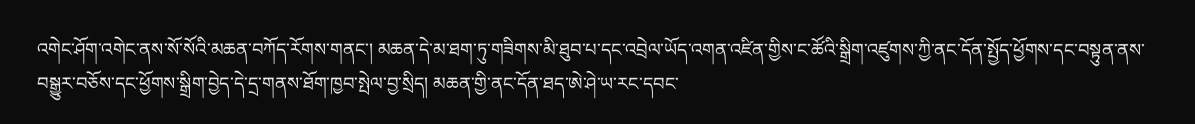འགེང་ཤོག་འགེང་ནས་སོ་སོའི་མཆན་བཀོད་རོགས་གནང་། མཆན་དེ་མ་ཐག་ཏུ་གཟིགས་མི་ཐུབ་པ་དང་འབྲེལ་ཡོད་འགན་འཛིན་གྱིས་ང་ཚོའི་སྒྲིག་འཛུགས་ཀྱི་ནང་དོན་སྤྱོད་ཕྱོགས་དང་བསྟུན་ནས་བསྒྱུར་བཅོས་དང་ཕྱོགས་སྒྲིག་བྱེད་དེ་དྲ་གནས་ཐོག་ཁྱབ་སྤེལ་བྱ་སྲིད། མཆན་གྱི་ནང་དོན་ཐད་ཨེ་ཤེ་ཡ་རང་དབང་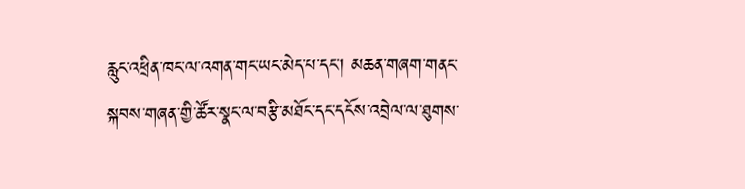རླུང་འཕྲིན་ཁང་ལ་འགན་གང་ཡང་མེད་པ་དང་། མཆན་གཞག་གནང་སྐབས་གཞན་གྱི་ཚོར་སྣང་ལ་བརྩི་མཐོང་དང་དངོས་འབྲེལ་ལ་ཐུགས་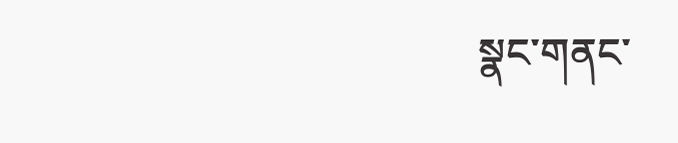སྣང་གནང་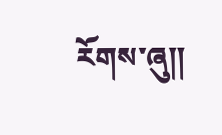རོགས་ཞུ༎